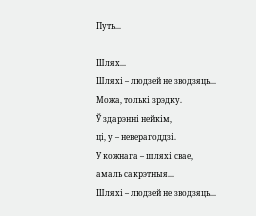Путь...

Шлях...
Шляхі – людзей не зводзяць...
Можа, толькі зрэдку.
Ў здарэнні нейкім,
ці, у – неверагоддзі.
У кожнага – шляхі свае,
амаль сакрэтныя...
Шляхі – людзей не зводзяць...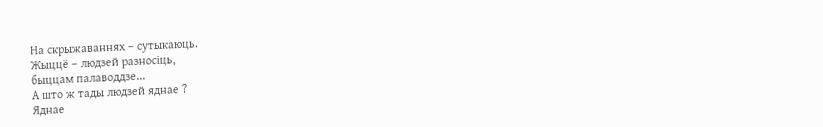На скрыжаваннях – сутыкаюць.
Жыццё – людзей разносіць,
быццам палаводдзе...
А што ж тады людзей яднае ?
Яднае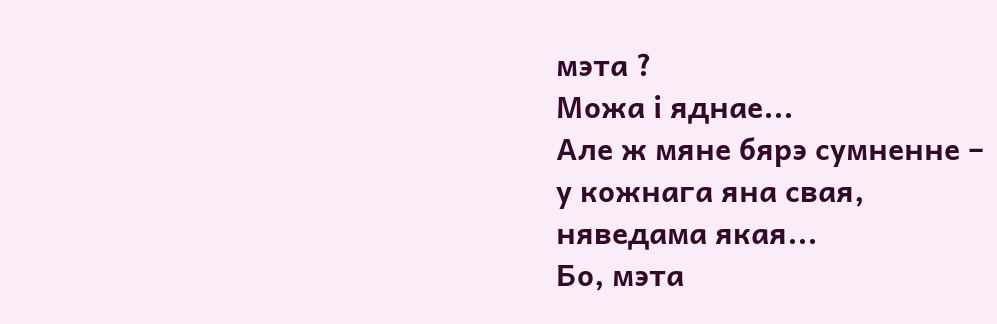мэта ?
Можа і яднае...
Але ж мяне бярэ сумненне –
у кожнага яна свая,
няведама якая...
Бо, мэта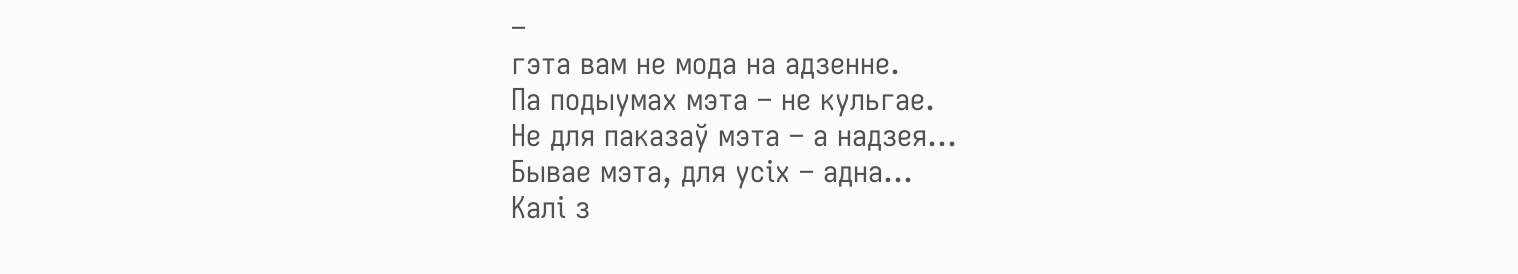–
гэта вам не мода на адзенне.
Па подыумах мэта – не кульгае.
Не для паказаў мэта – а надзея...
Бывае мэта, для усіх – адна...
Калі з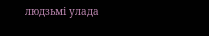людзьмі улада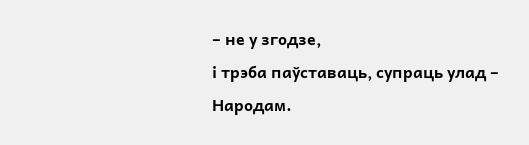– не у згодзе,
і трэба паўставаць, супраць улад – Народам.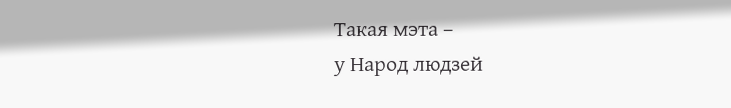Такая мэта –
у Народ людзей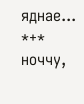яднае...
*+*
ноччу,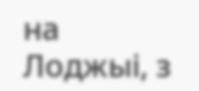на Лоджыі, з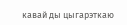кавай ды цыгарэткаю